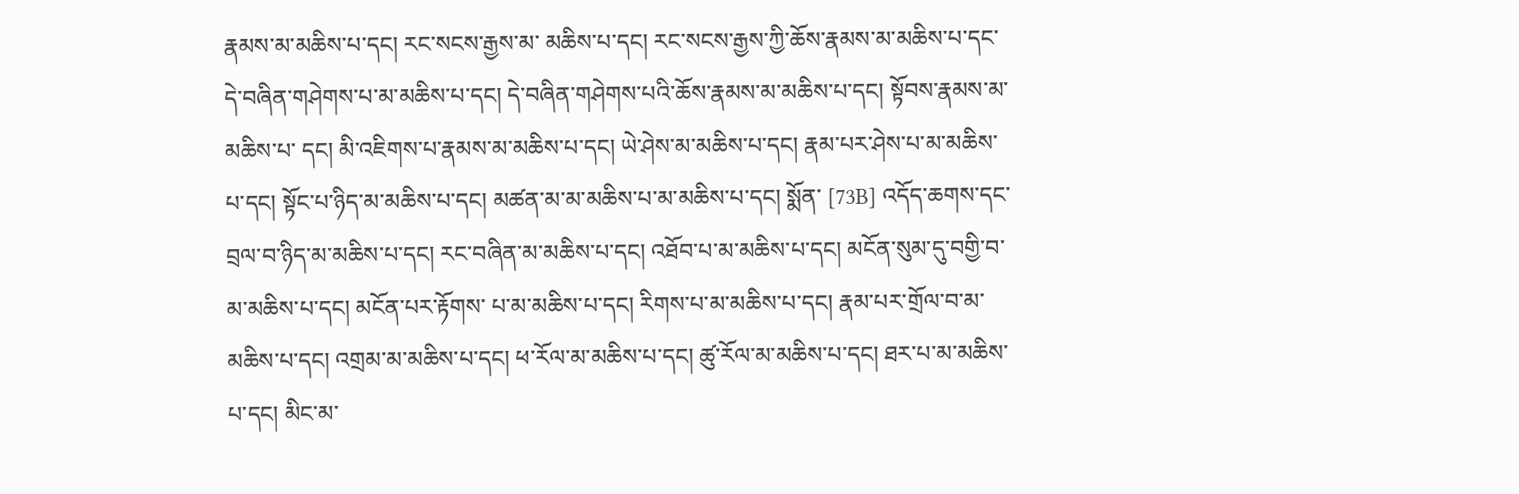རྣམས་མ་མཆིས་པ་དང། རང་སངས་རྒྱས་མ་ མཆིས་པ་དང། རང་སངས་རྒྱས་ཀྱི་ཆོས་རྣམས་མ་མཆིས་པ་དང་དེ་བཞིན་གཤེགས་པ་མ་མཆིས་པ་དང། དེ་བཞིན་གཤེགས་པའི་ཆོས་རྣམས་མ་མཆིས་པ་དང། སྟོབས་རྣམས་མ་མཆིས་པ་ དང། མི་འཇིགས་པ་རྣམས་མ་མཆིས་པ་དང། ཡེ་ཤེས་མ་མཆིས་པ་དང། རྣམ་པར་ཤེས་པ་མ་མཆིས་པ་དང། སྟོང་པ་ཉིད་མ་མཆིས་པ་དང། མཚན་མ་མ་མཆིས་པ་མ་མཆིས་པ་དང། སྨོན་ [73B] འདོད་ཆགས་དང་བྲལ་བ་ཉིད་མ་མཆིས་པ་དང། རང་བཞིན་མ་མཆིས་པ་དང། འཐོབ་པ་མ་མཆིས་པ་དང། མངོན་སུམ་དུ་བགྱི་བ་མ་མཆིས་པ་དང། མངོན་པར་རྟོགས་ པ་མ་མཆིས་པ་དང། རིགས་པ་མ་མཆིས་པ་དང། རྣམ་པར་གྲོལ་བ་མ་མཆིས་པ་དང། འགྲམ་མ་མཆིས་པ་དང། ཕ་རོལ་མ་མཆིས་པ་དང། ཚུ་རོལ་མ་མཆིས་པ་དང། ཐར་པ་མ་མཆིས་པ་དང། མིང་མ་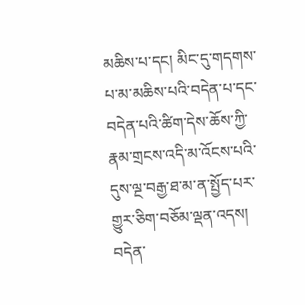མཆིས་པ་དང། མིང་དུ་གདགས་པ་མ་མཆིས་པའི་བདེན་པ་དང་བདེན་པའི་ཚིག་དེས་ཆོས་ཀྱི་རྣམ་གྲངས་འདི་མ་འོངས་པའི་དུས་ལྔ་བརྒྱ་ཐ་མ་ན་སྤྱོད་པར་གྱུར་ཅིག་བཅོམ་ལྡན་འདས། བདེན་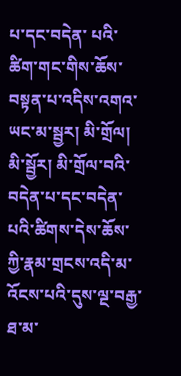པ་དང་བདེན་ པའི་ཚིག་གང་གིས་ཆོས་བསྟན་པ་འདིས་འགའ་ཡང་མ་སྦྱར། མི་གྲོལ། མི་སྦྱོར། མི་གྲོལ་བའི་བདེན་པ་དང་བདེན་པའི་ཚིགས་དེས་ཆོས་ཀྱི་རྣམ་གྲངས་འདི་མ་འོངས་པའི་དུས་ལྔ་བརྒྱ་ཐ་མ་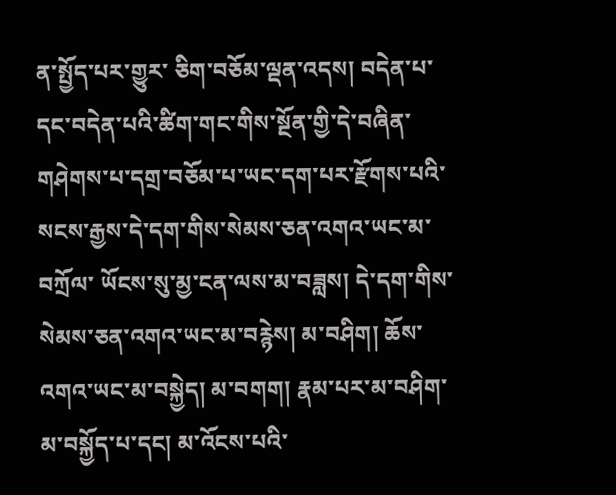ན་སྤྱོད་པར་གྱུར་ ཅིག་བཅོམ་ལྡན་འདས། བདེན་པ་དང་བདེན་པའི་ཚིག་གང་གིས་སྔོན་གྱི་དེ་བཞིན་གཤེགས་པ་དགྲ་བཅོམ་པ་ཡང་དག་པར་རྫོགས་པའི་སངས་རྒྱས་དེ་དག་གིས་སེམས་ཅན་འགའ་ཡང་མ་བཀྲོལ་ ཡོངས་སུ་མྱ་ངན་ལས་མ་བཟླས། དེ་དག་གིས་སེམས་ཅན་འགའ་ཡང་མ་བརྙེས། མ་བཤིག། ཆོས་འགའ་ཡང་མ་བསྐྱེད། མ་བགག། རྣམ་པར་མ་བཤིག་མ་བསྐྱོད་པ་དང། མ་འོངས་པའི་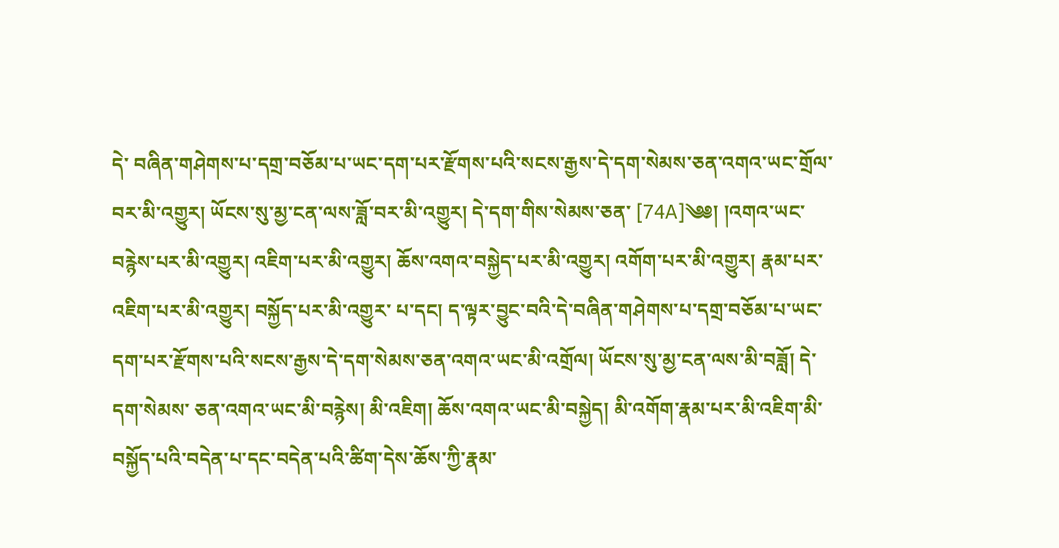དེ་ བཞིན་གཤེགས་པ་དགྲ་བཅོམ་པ་ཡང་དག་པར་རྫོགས་པའི་སངས་རྒྱས་དེ་དག་སེམས་ཅན་འགའ་ཡང་གྲོལ་བར་མི་འགྱུར། ཡོངས་སུ་མྱ་ངན་ལས་ཟློ་བར་མི་འགྱུར། དེ་དག་གིས་སེམས་ཅན་ [74A]༄༅། །འགའ་ཡང་བརྙེས་པར་མི་འགྱུར། འཇིག་པར་མི་འགྱུར། ཆོས་འགའ་བསྐྱེད་པར་མི་འགྱུར། འགོག་པར་མི་འགྱུར། རྣམ་པར་འཇིག་པར་མི་འགྱུར། བསྐྱོད་པར་མི་འགྱུར་ པ་དང། ད་ལྟར་བྱུང་བའི་དེ་བཞིན་གཤེགས་པ་དགྲ་བཅོམ་པ་ཡང་དག་པར་རྫོགས་པའི་སངས་རྒྱས་དེ་དག་སེམས་ཅན་འགའ་ཡང་མི་འགྲོལ། ཡོངས་སུ་མྱ་ངན་ལས་མི་བཟློ། དེ་དག་སེམས་ ཅན་འགའ་ཡང་མི་བརྙེས། མི་འཇིག། ཆོས་འགའ་ཡང་མི་བསྐྱེད། མི་འགོག་རྣམ་པར་མི་འཇིག་མི་བསྐྱོད་པའི་བདེན་པ་དང་བདེན་པའི་ཚིག་དེས་ཆོས་ཀྱི་རྣམ་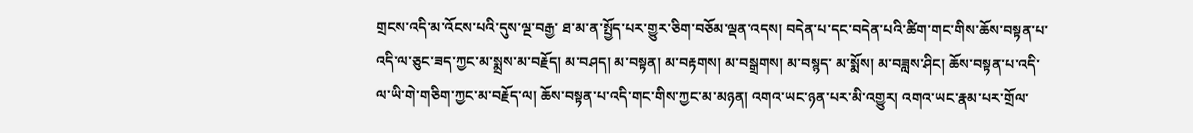གྲངས་འདི་མ་འོངས་པའི་དུས་ལྔ་བརྒྱ་ ཐ་མ་ན་སྤྱོད་པར་གྱུར་ཅིག་བཅོམ་ལྡན་འདས། བདེན་པ་དང་བདེན་པའི་ཚིག་གང་གིས་ཆོས་བསྟན་པ་འདི་ལ་ཅུང་ཟད་ཀྱང་མ་སྨྲས་མ་བརྗོད། མ་བཤད། མ་བསྟན། མ་བརྟགས། མ་བསྒྲགས། མ་བསྙད་ མ་སྨོས། མ་བཟླས་ཤིང། ཆོས་བསྟན་པ་འདི་ལ་ཡི་གེ་གཅིག་ཀྱང་མ་བརྗོད་ལ། ཆོས་བསྟན་པ་འདི་གང་གིས་ཀྱང་མ་མཉན། འགའ་ཡང་ཉན་པར་མི་འགྱུར། འགའ་ཡང་རྣམ་པར་གྲོལ་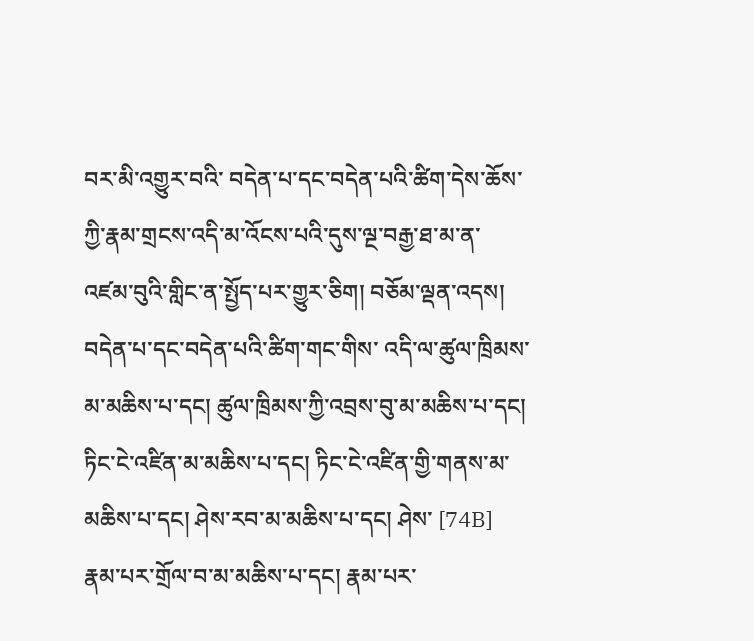བར་མི་འགྱུར་བའི་ བདེན་པ་དང་བདེན་པའི་ཚིག་དེས་ཆོས་ཀྱི་རྣམ་གྲངས་འདི་མ་འོངས་པའི་དུས་ལྔ་བརྒྱ་ཐ་མ་ན་འཛམ་བུའི་གླིང་ན་སྤྱོད་པར་གྱུར་ཅིག། བཅོམ་ལྡན་འདས། བདེན་པ་དང་བདེན་པའི་ཚིག་གང་གིས་ འདི་ལ་ཚུལ་ཁྲིམས་མ་མཆིས་པ་དང། ཚུལ་ཁྲིམས་ཀྱི་འབྲས་བུ་མ་མཆིས་པ་དང། ཏིང་ངེ་འཛིན་མ་མཆིས་པ་དང། ཏིང་ངེ་འཛིན་གྱི་གནས་མ་མཆིས་པ་དང། ཤེས་རབ་མ་མཆིས་པ་དང། ཤེས་ [74B] རྣམ་པར་གྲོལ་བ་མ་མཆིས་པ་དང། རྣམ་པར་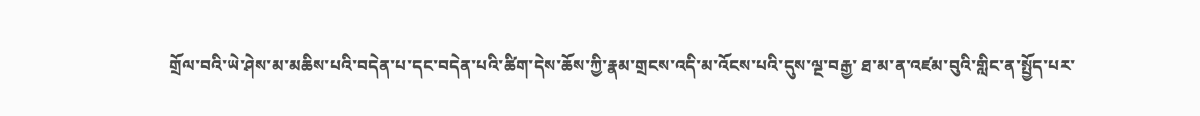གྲོལ་བའི་ཡེ་ཤེས་མ་མཆིས་པའི་བདེན་པ་དང་བདེན་པའི་ཚིག་དེས་ཆོས་ཀྱི་རྣམ་གྲངས་འདི་མ་འོངས་པའི་དུས་ལྔ་བརྒྱ་ ཐ་མ་ན་འཛམ་བུའི་གླིང་ན་སྤྱོད་པར་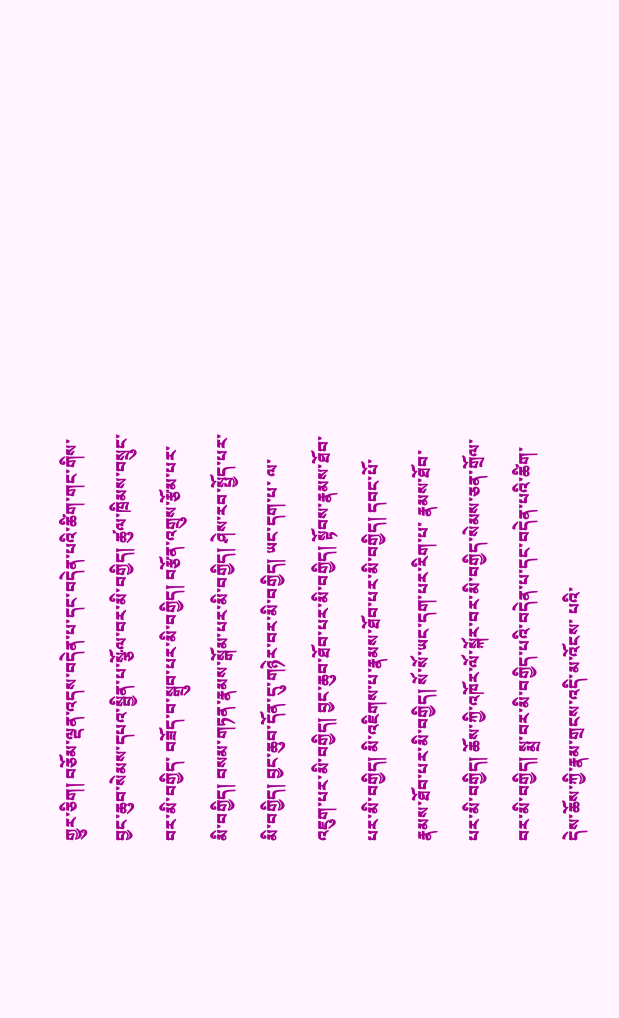གྱུར་ཅིག། བཅོམ་ལྡན་འདས་བདེན་པ་དང་བདེན་པའི་ཚིག་གང་གིས་བྱང་ཆུབ་སེམས་དཔའ་སྦྱིན་པ་སྩོལ་བར་མི་བགྱིད། ཚུལ་ཁྲིམས་བསྲུང་བར་མི་བགྱིད་ བཟོད་བ་སྒྲུབ་པར་མི་བགྱིད། བརྩོན་འགྲུས་རྩོམ་པར་མི་བགྱིད། བསམ་གཏན་རྣམས་སྒོམ་པར་མི་བགྱིད། ཤེས་རབ་སྤྱོད་པར་མི་བགྱིད། བྱང་ཆུབ་དོན་དུ་གཉེར་བར་མི་བགྱིད། ཡང་དག་པ་ ལ་འཇུག་པར་མི་བགྱིད། བྱང་ཆུབ་ཐོབ་པར་མི་བགྱིད། སྟོབས་རྣམས་ཐོབ་པར་མི་བགྱིད། མི་འཇིགས་པ་རྣམས་ཐོབ་པར་མི་བགྱིད། དབང་པོ་རྣམས་ཐོབ་པར་མི་བགྱིད། སོ་སོ་ཡང་དག་པར་རིག་པ་ རྣམས་ཐོབ་པར་མི་བགྱིད། ཆོས་ཀྱི་འཁོར་ལོ་སྐོར་བར་མི་བགྱིད་སེམས་ཅན་གྲོལ་བར་མི་བགྱིད། སྨྲ་བར་མི་བགྱིད་པའི་བདེན་པ་དང་བདེན་པའི་ཚིག་དེས་ཆོས་ཀྱི་རྣམ་གྲངས་འདི་མ་འོངས་ པའི་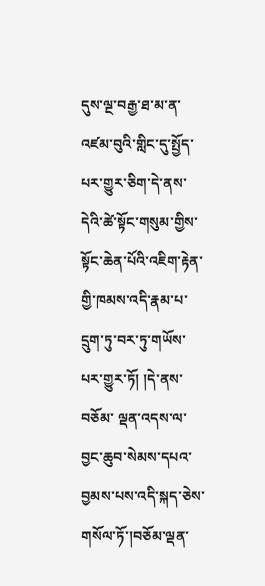དུས་ལྔ་བརྒྱ་ཐ་མ་ན་འཛམ་བུའི་གླིང་དུ་སྤྱོད་པར་གྱུར་ཅིག་དེ་ནས་དེའི་ཚེ་སྟོང་གསུམ་གྱིས་སྟོང་ཆེན་པོའི་འཇིག་རྟེན་གྱི་ཁམས་འདི་རྣམ་པ་དྲུག་ཏུ་བར་ཏུ་གཡོས་པར་གྱུར་ཏོ། །དེ་ནས་བཅོམ་ ལྡན་འདས་ལ་བྱང་ཆུབ་སེམས་དཔའ་བྱམས་པས་འདི་སྐད་ཅེས་གསོལ་ཏོ་།བཅོམ་ལྡན་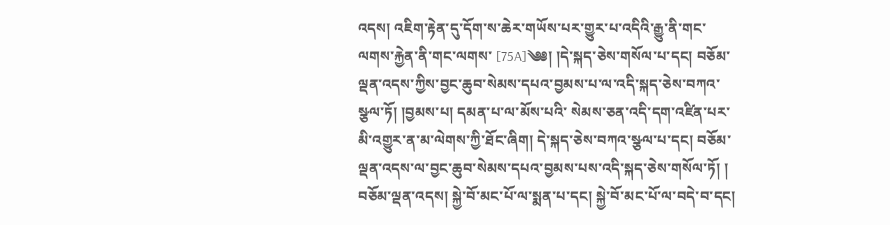འདས། འཇིག་རྟེན་དུ་དོག་ས་ཆེར་གཡོས་པར་གྱུར་པ་འདིའི་རྒྱུ་ནི་གང་ལགས་རྐྱེན་ནི་གང་ལགས་ [75A]༄༅། །དེ་སྐད་ཅེས་གསོལ་པ་དང། བཅོམ་ལྡན་འདས་ཀྱིས་བྱང་ཆུབ་སེམས་དཔའ་བྱམས་པ་ལ་འདི་སྐད་ཅེས་བཀའ་སྩལ་ཏོ། །བྱམས་པ། དམན་པ་ལ་མོས་པའི་ སེམས་ཅན་འདི་དག་འཛིན་པར་མི་འགྱུར་ན་མ་ལེགས་ཀྱི་ཐོང་ཞིག། དེ་སྐད་ཅེས་བཀའ་སྩལ་པ་དང། བཅོམ་ལྡན་འདས་ལ་བྱང་ཆུབ་སེམས་དཔའ་བྱམས་པས་འདི་སྐད་ཅེས་གསོལ་ཏོ། ། བཅོམ་ལྡན་འདས། སྐྱེ་བོ་མང་པོ་ལ་སྨན་པ་དང། སྐྱེ་བོ་མང་པོ་ལ་བདེ་བ་དང།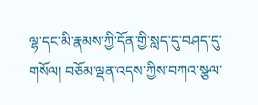ལྷ་དང་མི་རྣམས་ཀྱི་དོན་གྱི་སླད་དུ་བཤད་དུ་གསོལ། བཅོམ་ལྡན་འདས་ཀྱིས་བཀའ་སྩལ་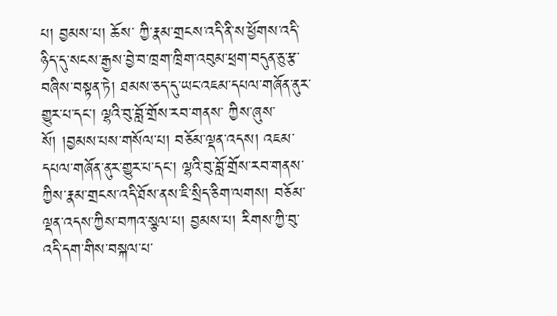པ། བྱམས་པ། ཆོས་ ཀྱི་རྣམ་གྲངས་འདི་ནི་ས་ཕྱོགས་འདི་ཉིད་དུ་སངས་རྒྱས་བྱེ་བ་ཁྲག་ཁྲིག་འབུམ་ཕྲག་བདུན་ཅུ་རྩ་བཞིས་བསྟན་ཏེ། ཐམས་ཅད་དུ་ཡང་འཇམ་དཔལ་གཞོན་ནུར་གྱུར་པ་དང། ལྷའི་བུ་བློ་གྲོས་རབ་གནས་ ཀྱིས་ཞུས་སོ། །བྱམས་པས་གསོལ་པ། བཅོམ་ལྡན་འདས། འཇམ་དཔལ་གཞོན་ནུར་གྱུར་པ་དང། ལྷའི་བུ་བློ་གྲོས་རབ་གནས་ཀྱིས་རྣམ་གྲངས་འདི་ཐོས་ནས་ཇི་སྲིད་ཅིག་ལགས། བཅོམ་ ལྡན་འདས་ཀྱིས་བཀའ་སྩལ་པ། བྱམས་པ། རིགས་ཀྱི་བུ་འདི་དག་གིས་བསྐལ་པ་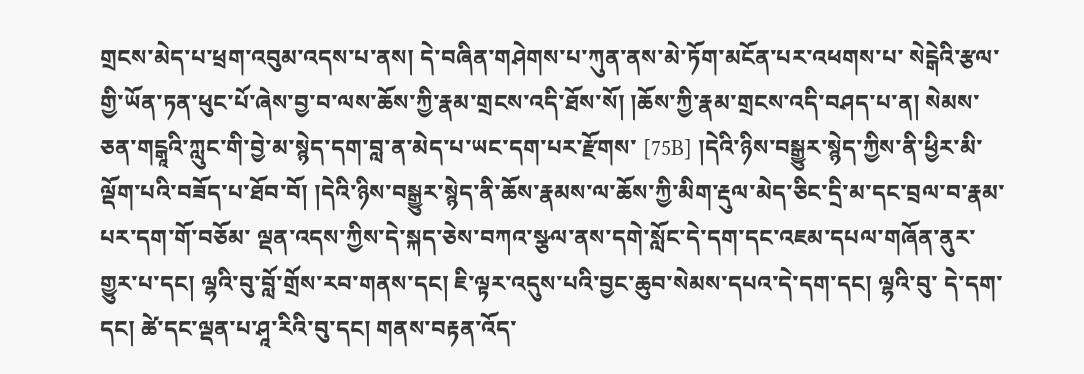གྲངས་མེད་པ་ཕྲག་འབུམ་འདས་པ་ནས། དེ་བཞིན་གཤེགས་པ་ཀུན་ནས་མེ་ཏོག་མངོན་པར་འཕགས་པ་ སེངྒེའི་རྩལ་གྱི་ཡོན་ཏན་ཕུང་པོ་ཞེས་བྱ་བ་ལས་ཆོས་ཀྱི་རྣམ་གྲངས་འདི་ཐོས་སོ། །ཆོས་ཀྱི་རྣམ་གྲངས་འདི་བཤད་པ་ན། སེམས་ཅན་གངྒཱའི་ཀླུང་གི་བྱེ་མ་སྙེད་དག་བླ་ན་མེད་པ་ཡང་དག་པར་རྫོགས་ [75B] །དེའི་ཉིས་བསྒྱུར་སྙེད་ཀྱིས་ནི་ཕྱིར་མི་ལྡོག་པའི་བཟོད་པ་ཐོབ་བོ། །དེའི་ཉིས་བསྒྱུར་སྙེད་ནི་ཆོས་རྣམས་ལ་ཆོས་ཀྱི་མིག་རྡུལ་མེད་ཅིང་དྲི་མ་དང་བྲལ་བ་རྣམ་པར་དག་གོ་བཅོམ་ ལྡན་འདས་ཀྱིས་དེ་སྐད་ཅེས་བཀའ་སྩལ་ནས་དགེ་སློང་དེ་དག་དང་འཇམ་དཔལ་གཞོན་ནུར་གྱུར་པ་དང། ལྷའི་བུ་བློ་གྲོས་རབ་གནས་དང། ཇི་ལྟར་འདུས་པའི་བྱང་ཆུབ་སེམས་དཔའ་དེ་དག་དང། ལྷའི་བུ་ དེ་དག་དང། ཚེ་དང་ལྡན་པ་ཤཱ་རིའི་བུ་དང། གནས་བརྟན་འོད་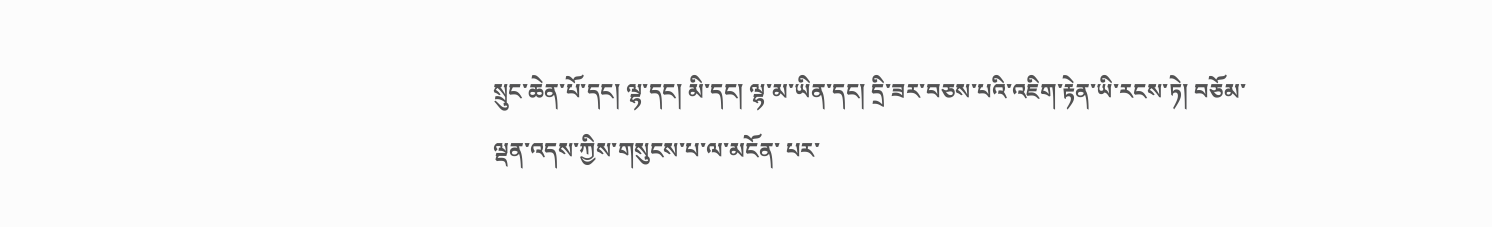སྲུང་ཆེན་པོ་དང། ལྷ་དང། མི་དང། ལྷ་མ་ཡིན་དང། དྲི་ཟར་བཅས་པའི་འཇིག་རྟེན་ཡི་རངས་ཏེ། བཅོམ་ལྡན་འདས་ཀྱིས་གསུངས་པ་ལ་མངོན་ པར་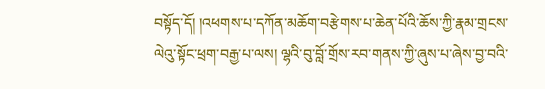བསྟོད་དོ། །འཕགས་པ་དཀོན་མཆོག་བརྩེགས་པ་ཆེན་པོའི་ཆོས་ཀྱི་རྣམ་གྲངས་ལེའུ་སྟོང་ཕྲག་བརྒྱ་པ་ལས། ལྷའི་བུ་བློ་གྲོས་རབ་གནས་ཀྱི་ཞུས་པ་ཞེས་བྱ་བའི་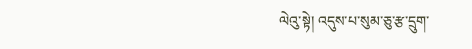ལེའུ་སྟེ། འདུས་པ་སུམ་ཅུ་རྩ་དྲུག་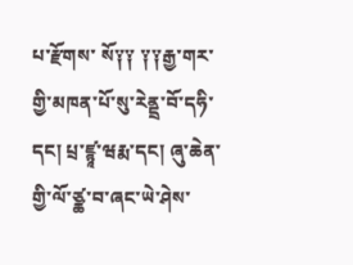པ་རྫོགས་ སོ༑༑ ༑༑རྒྱ་གར་གྱི་མཁན་པོ་སུ་རེནྡྲ་བོ་དཧི་དང། པྲ་ཛྙཱ་ཝརྨ་དང། ཞུ་ཆེན་གྱི་ལོ་ཙྪ་བ་ཞང་ཡེ་ཤེས་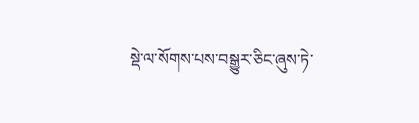སྡེ་ལ་སོགས་པས་བསྒྱུར་ཅིང་ཞུས་ཏེ་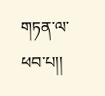གཏན་ལ་ཕབ་པ།།